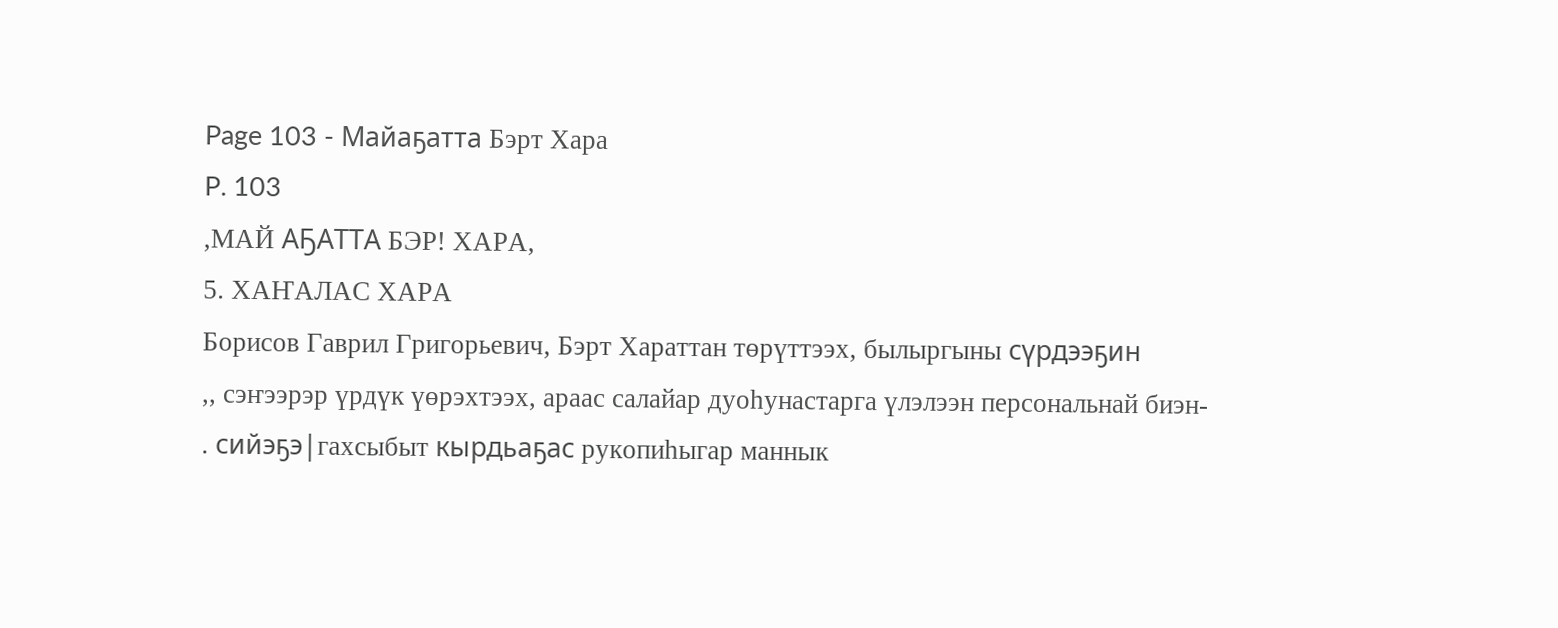Page 103 - Майаҕатта Бэрт Хара
P. 103
,МАЙ АҔАТТА БЭР! ХАРА,
5. ХАҤАЛАС ХАРА
Борисов Гаврил Григорьевич, Бэрт Хараттан төрүттээх, былыргыны сүрдээҕин
,, сэҥээрэр үрдүк үөрэхтээх, араас салайар дуоһунастарга үлэлээн персональнай биэн-
. сийэҕэ|гахсыбыт кырдьаҕас рукопиһыгар маннык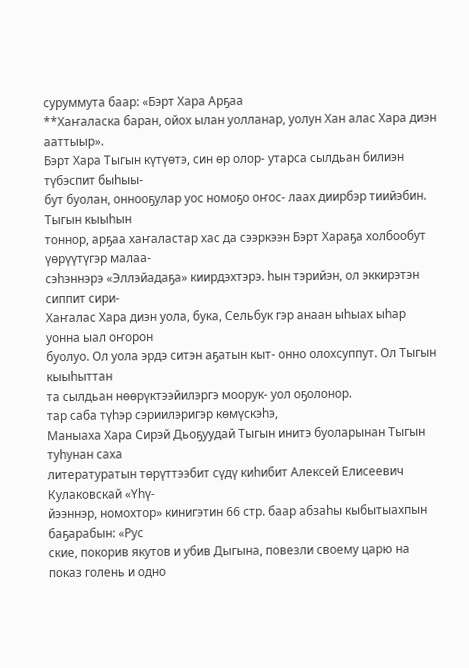суруммута баар: «Бэрт Хара Арҕаа
**Хаҥаласка баран, ойох ылан уолланар, уолун Хан алас Хара диэн ааттыыр».
Бэрт Хара Тыгын күтүөтэ, син өр олор- утарса сылдьан билиэн түбэспит быһыы-
бут буолан, оннооҕулар уос номоҕо оҥос- лаах диирбэр тиийэбин. Тыгын кыыһын
тоннор, арҕаа хаҥаластар хас да сээркээн Бэрт Хараҕа холбообут үөрүүтүгэр малаа-
сэһэннэрэ «Эллэйадаҕа» киирдэхтэрэ. һын тэрийэн, ол эккирэтэн сиппит сири-
Хаҥалас Хара диэн уола, бука, Сельбук гэр анаан ыһыах ыһар уонна ыал оҥорон
буолуо. Ол уола эрдэ ситэн аҕатын кыт- онно олохсуппут. Ол Тыгын кыыһыттан
та сылдьан нөөрүктээйилэргэ моорук- уол оҕолонор.
тар саба түһэр сэриилэригэр көмүскэһэ,
Маныаха Хара Сирэй Дьоҕуудай Тыгын инитэ буоларынан Тыгын туһунан саха
литературатын төрүттээбит сүдү киһибит Алексей Елисеевич Кулаковскай «Үһү-
йээннэр, номохтор» кинигэтин 66 стр. баар абзаһы кыбытыахпын баҕарабын: «Рус
ские, покорив якутов и убив Дыгына, повезли своему царю на показ голень и одно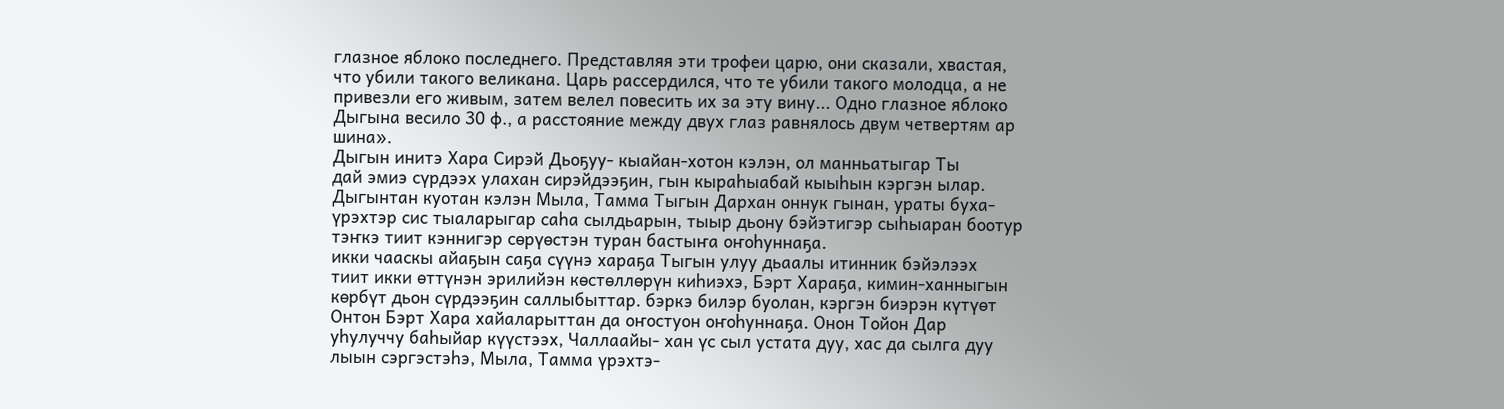глазное яблоко последнего. Представляя эти трофеи царю, они сказали, хвастая,
что убили такого великана. Царь рассердился, что те убили такого молодца, а не
привезли его живым, затем велел повесить их за эту вину... Одно глазное яблоко
Дыгына весило 30 ф., а расстояние между двух глаз равнялось двум четвертям ар
шина».
Дыгын инитэ Хара Сирэй Дьоҕуу- кыайан-хотон кэлэн, ол манньатыгар Ты
дай эмиэ сүрдээх улахан сирэйдээҕин, гын кыраһыабай кыыһын кэргэн ылар.
Дыгынтан куотан кэлэн Мыла, Тамма Тыгын Дархан оннук гынан, ураты буха-
үрэхтэр сис тыаларыгар саһа сылдьарын, тыыр дьону бэйэтигэр сыһыаран боотур
тэҥкэ тиит кэннигэр сөрүөстэн туран бастыҥа оҥоһуннаҕа.
икки чааскы айаҕын саҕа сүүнэ хараҕа Тыгын улуу дьаалы итинник бэйэлээх
тиит икки өттүнэн эрилийэн көстөллөрүн киһиэхэ, Бэрт Хараҕа, кимин-ханныгын
көрбүт дьон сүрдээҕин саллыбыттар. бэркэ билэр буолан, кэргэн биэрэн күтүөт
Онтон Бэрт Хара хайаларыттан да оҥостуон оҥоһуннаҕа. Онон Тойон Дар
уһулуччу баһыйар күүстээх, Чаллаайы- хан үс сыл устата дуу, хас да сылга дуу
лыын сэргэстэһэ, Мыла, Тамма үрэхтэ-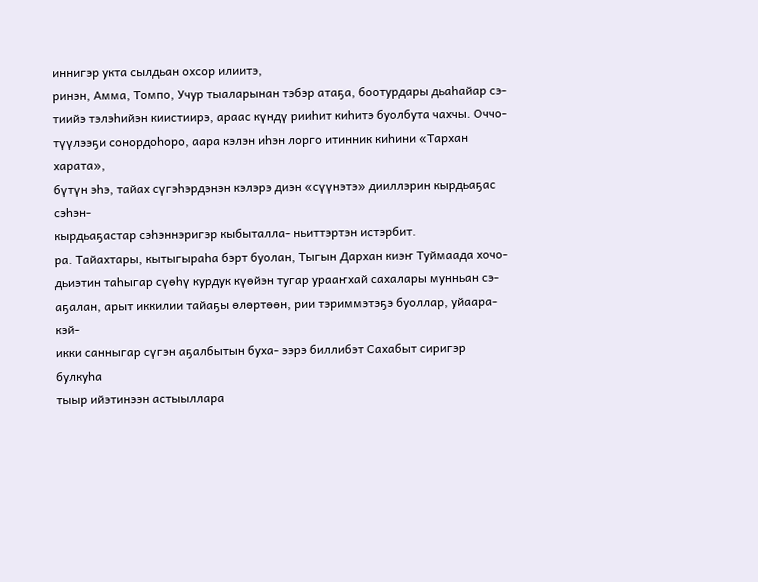иннигэр укта сылдьан охсор илиитэ,
ринэн, Амма, Томпо, Учур тыаларынан тэбэр атаҕа, боотурдары дьаһайар сэ-
тиийэ тэлэһийэн киистиирэ, араас күндү рииһит киһитэ буолбута чахчы. Оччо-
түүлээҕи сонордоһоро, аара кэлэн иһэн лорго итинник киһини «Тархан харата»,
бүтүн эһэ, тайах сүгэһэрдэнэн кэлэрэ диэн «сүүнэтэ» дииллэрин кырдьаҕас сэһэн-
кырдьаҕастар сэһэннэригэр кыбыталла- ньиттэртэн истэрбит.
ра. Тайахтары, кытыгыраһа бэрт буолан, Тыгын Дархан киэҥ Туймаада хочо-
дьиэтин таһыгар сүөһү курдук күөйэн тугар урааҥхай сахалары мунньан сэ-
аҕалан, арыт иккилии тайаҕы өлөртөөн, рии тэриммэтэҕэ буоллар, уйаара-кэй-
икки санныгар сүгэн аҕалбытын буха- ээрэ биллибэт Сахабыт сиригэр булкуһа
тыыр ийэтинээн астыыллара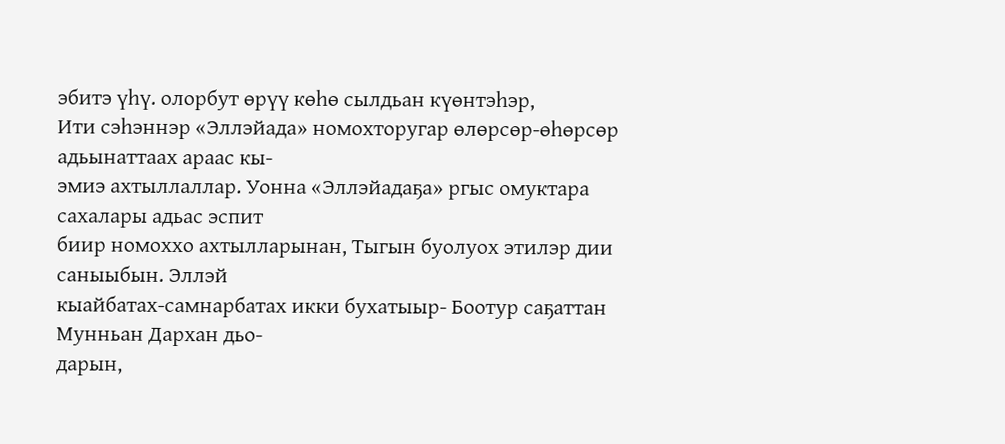эбитэ үһү. олорбут өрүү көһө сылдьан күөнтэһэр,
Ити сэһэннэр «Эллэйада» номохторугар өлөрсөр-өһөрсөр адьынаттаах араас кы-
эмиэ ахтыллаллар. Уонна «Эллэйадаҕа» ргыс омуктара сахалары адьас эспит
биир номоххо ахтылларынан, Тыгын буолуох этилэр дии саныыбын. Эллэй
кыайбатах-самнарбатах икки бухатыыр- Боотур саҕаттан Мунньан Дархан дьо-
дарын,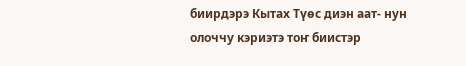биирдэрэ Кытах Түөс диэн аат- нун олоччу кэриэтэ тоҥ биистэр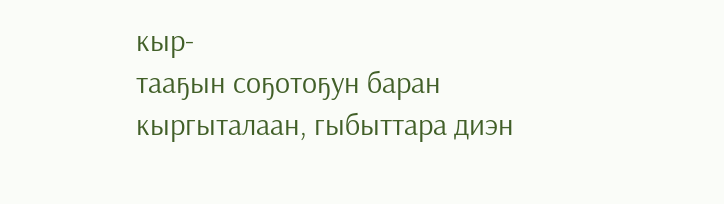кыр-
тааҕын соҕотоҕун баран кыргыталаан, гыбыттара диэн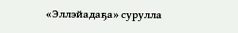«Эллэйадаҕа» сурулла